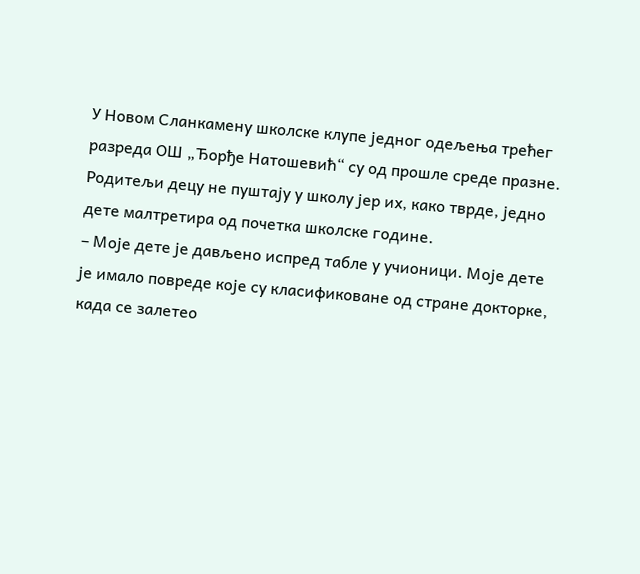У Новом Сланкамену школске клупе једног одељења трећег разреда ОШ „Ђорђе Натошевић“ су од прошле среде празне. Родитељи децу не пуштају у школу јер их, како тврде, једно дете малтретира од почетка школске године.
– Моје дете је дављено испред табле у учионици. Моје дете је имало повреде које су класификоване од стране докторке, када се залетео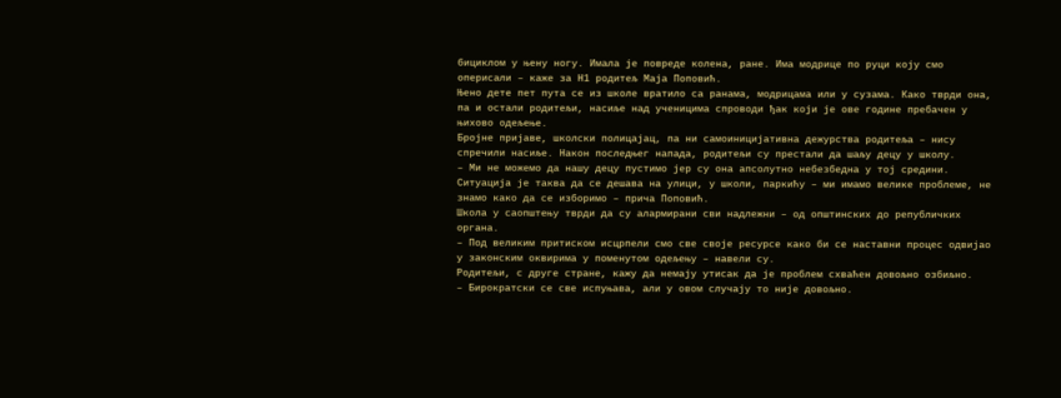бициклом у њену ногу. Имала је повреде колена, ране. Има модрице по руци коју смо оперисали – каже за Н1 родитељ Маја Поповић.
Њено дете пет пута се из школе вратило са ранама, модрицама или у сузама. Како тврди она, па и остали родитељи, насиље над ученицима спроводи ђак који је ове године пребачен у њихово одељење.
Бројне пријаве, школски полицајац, па ни самоиницијативна дежурства родитеља – нису спречили насиље. Након последњег напада, родитељи су престали да шаљу децу у школу.
– Ми не можемо да нашу децу пустимо јер су она апсолутно небезбедна у тој средини. Ситуација је таква да се дешава на улици, у школи, паркићу – ми имамо велике проблеме, не знамо како да се изборимо – прича Поповић.
Школа у саопштењу тврди да су алармирани сви надлежни – од општинских до републичких органа.
– Под великим притиском исцрпели смо све своје ресурсе како би се наставни процес одвијао у законским оквирима у поменутом одељењу – навели су.
Родитељи, с друге стране, кажу да немају утисак да је проблем схваћен довољно озбиљно.
– Бирократски се све испуњава, али у овом случају то није довољно.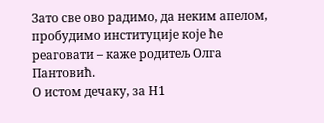Зато све ово радимо, да неким апелом, пробудимо институције које ће реаговати – каже родитељ Олга Пантовић.
О истом дечаку, за Н1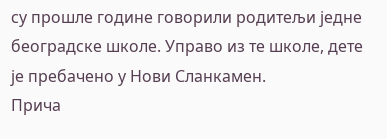су прошле године говорили родитељи једне београдске школе. Управо из те школе, дете је пребачено у Нови Сланкамен.
Прича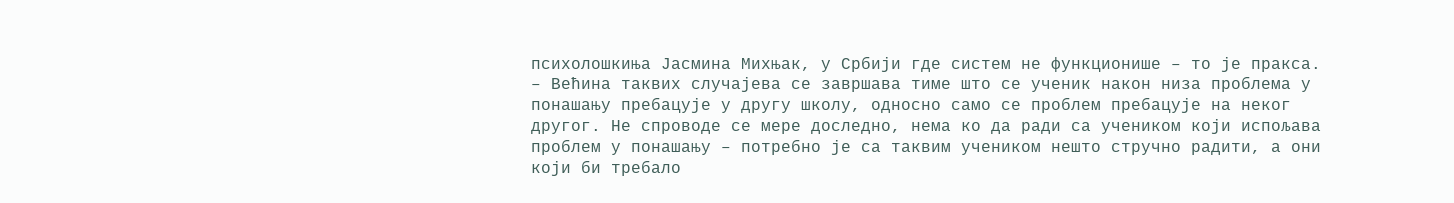психолошкиња Јасмина Михњак, у Србији где систем не функционише – то је пракса.
– Већина таквих случајева се завршава тиме што се ученик након низа проблема у понашању пребацује у другу школу, односно само се проблем пребацује на неког другог. Не спроводе се мере доследно, нема ко да ради са учеником који испољава проблем у понашању – потребно је са таквим учеником нешто стручно радити, а они који би требало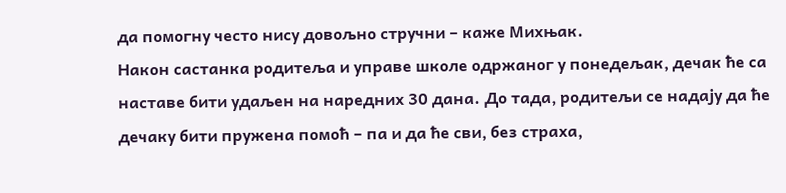да помогну често нису довољно стручни – каже Михњак.
Након састанка родитеља и управе школе одржаног у понедељак, дечак ће са наставе бити удаљен на наредних 30 дана. До тада, родитељи се надају да ће дечаку бити пружена помоћ – па и да ће сви, без страха,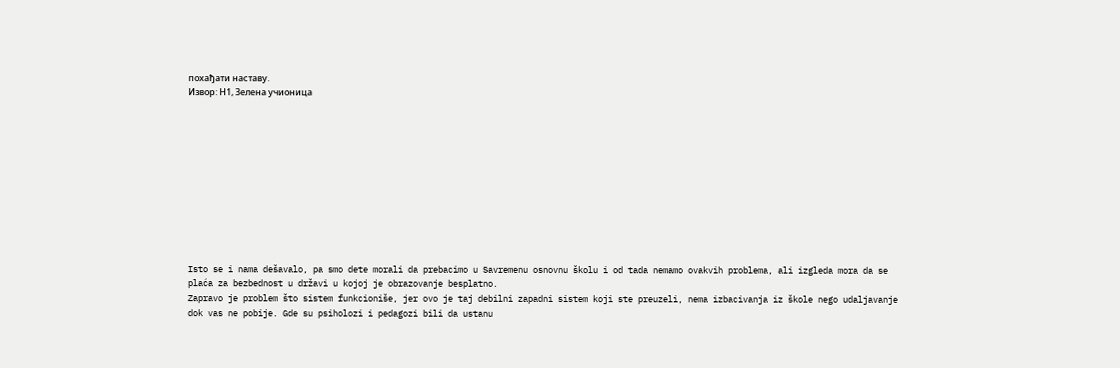похађати наставу.
Извор: Н1, Зелена учионица











Isto se i nama dešavalo, pa smo dete morali da prebacimo u Savremenu osnovnu školu i od tada nemamo ovakvih problema, ali izgleda mora da se plaća za bezbednost u državi u kojoj je obrazovanje besplatno.
Zapravo je problem što sistem funkcioniše, jer ovo je taj debilni zapadni sistem koji ste preuzeli, nema izbacivanja iz škole nego udaljavanje dok vas ne pobije. Gde su psiholozi i pedagozi bili da ustanu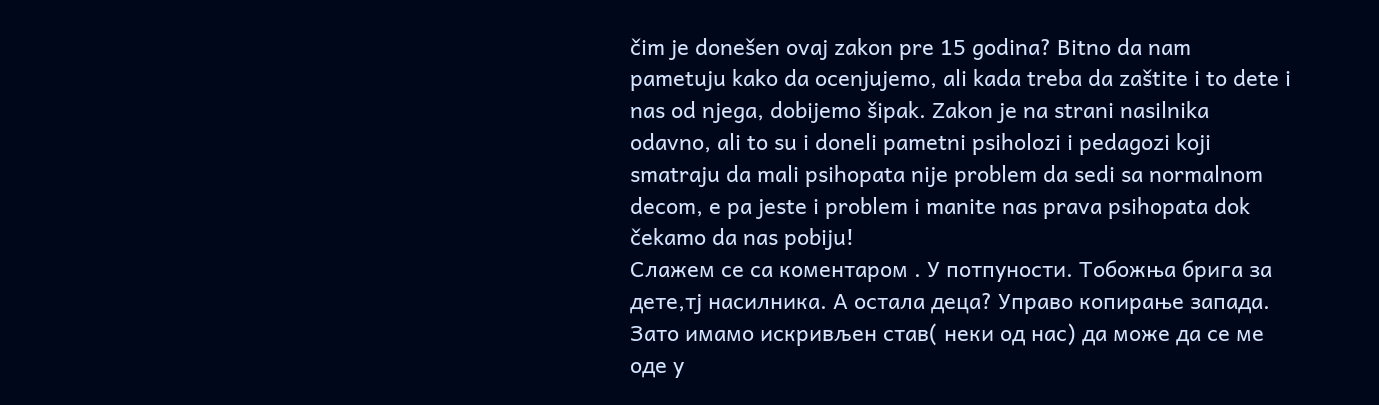čim je donešen ovaj zakon pre 15 godina? Bitno da nam pametuju kako da ocenjujemo, ali kada treba da zaštite i to dete i nas od njega, dobijemo šipak. Zakon je na strani nasilnika odavno, ali to su i doneli pametni psiholozi i pedagozi koji smatraju da mali psihopata nije problem da sedi sa normalnom decom, e pa jeste i problem i manite nas prava psihopata dok čekamo da nas pobiju!
Слажем се са коментаром . У потпуности. Тобожња брига за дете,тј насилника. А остала деца? Управо копирање запада. Зато имамо искривљен став( неки од нас) да може да се ме оде у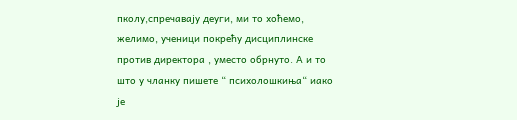пколу,спречавају деуги, ми то хоћемо, желимо, ученици покрећу дисциплинске против директора , уместо обрнуто. А и то што у чланку пишете “ психолошкиња“ иако је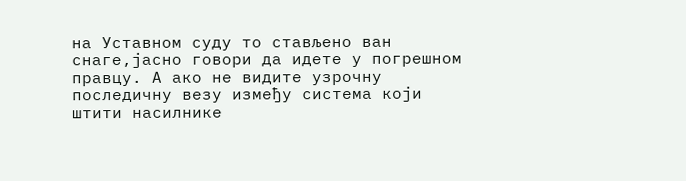на Уставном суду то стављено ван снаге,јасно говори да идете у погрешном правцу. А ако не видите узрочну последичну везу између система који штити насилнике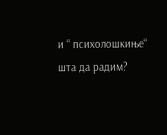и “ психолошкиње“ шта да радим?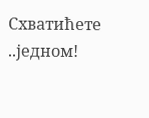Схватићете ..једном!